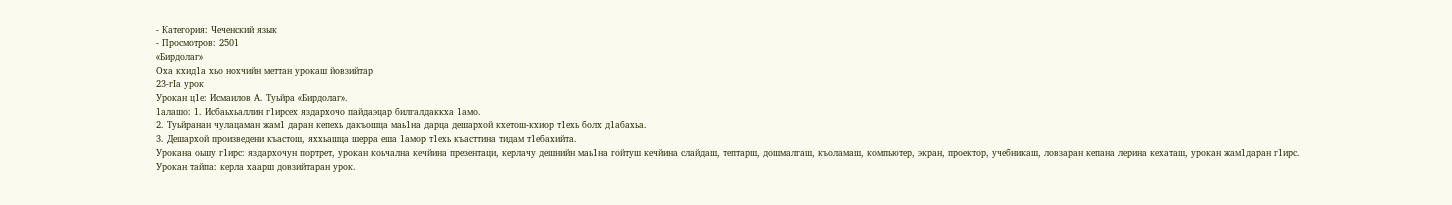- Категория: Чеченский язык
- Просмотров: 2501
«Бирдолаг»
Оха кхид1а хьо нохчийн меттан урокаш йовзийтар
23-гIа урок
Урокан ц1е: Исмаилов А. Туьйра «Бирдолаг».
1алашо: 1. Исбаьхьаллин г1ирсех яздархочо пайдаэцар билгалдаккха 1амо.
2. Туьйранан чулацаман жам1 даран кепехь дакъошца маь1на дарца дешархой кхетош-кхиор т1ехь болх д1абахьа.
3. Дешархой произведени къастош, яххьашца шерра еша 1амор т1ехь къасттина тидам т1ебахийта.
Урокана оьшу г1ирс: яздархочун портрет, урокан коьчална кечйина презентаци, керлачу дешнийн маь1на гойтуш кечйина слайдаш, тептарш, дошмалгаш, къоламаш, компьютер, экран, проектор, учебникаш, ловзаран кепана лерина кехаташ, урокан жам1даран г1ирс.
Урокан тайпа: керла хаарш довзийтаран урок.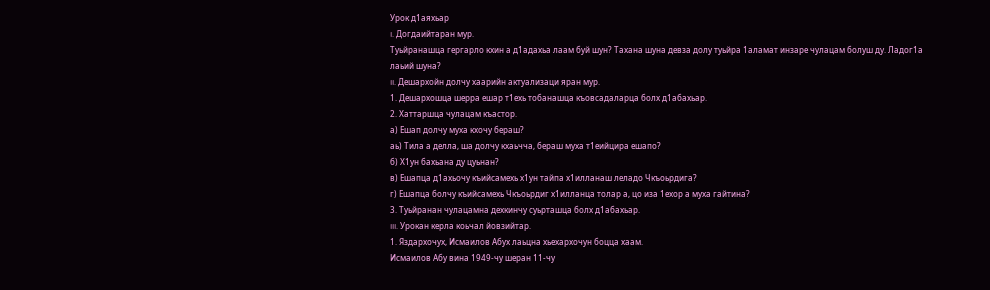Урок д1аяхьар
I. Догдаийтаран мур.
Туьйранашца гергарло кхин а д1адахьа лаам буй шун? Тахана шуна девза долу туьйра 1аламат инзаре чулацам болуш ду. Ладог1а лаьий шуна?
II. Дешархойн долчу хаарийн актуализаци яран мур.
1. Дешархошца шерра ешар т1ехь тобанашца къовсадаларца болх д1абахьар.
2. Хаттаршца чулацам къастор.
а) Ешап долчу муха кхочу бераш?
аь) Тила а делла, ша долчу кхаьчча, бераш муха т1еийцира ешапо?
б) Х1ун бахьана ду цуьнан?
в) Ешапца д1ахьочу къийсамехь х1ун тайпа х1илланаш леладо Чкъоьрдига?
г) Ешапца болчу къийсамехь Чкъоьрдиг х1илланца толар а, цо иза 1ехор а муха гайтина?
3. Туьйранан чулацамна дехкинчу суьрташца болх д1абахьар.
III. Урокан керла коьчал йовзийтар.
1. Яздархочух, Исмаилов Абух лаьцна хьехархочун боцца хаам.
Исмаилов Абу вина 1949-чу шеран 11-чу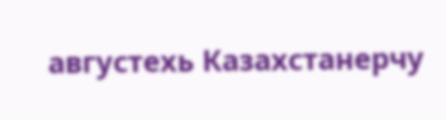августехь Казахстанерчу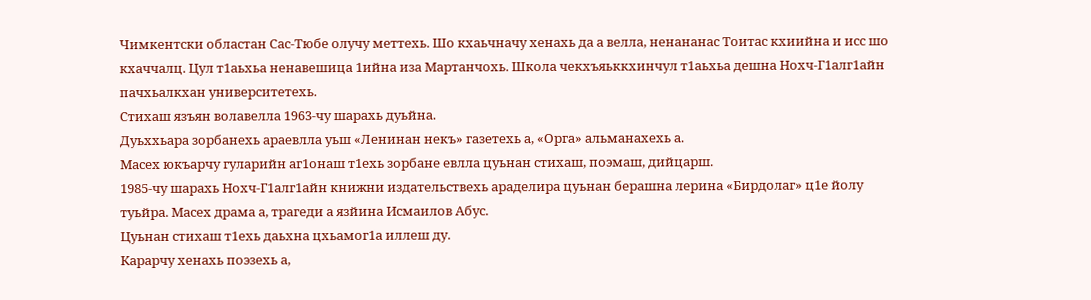Чимкентски областан Сас-Тюбе олучу меттехь. Шо кхаьчначу хенахь да а велла, ненананас Тоитас кхиийна и исс шо кхаччалц. Цул т1аьхьа ненавешица 1ийна иза Мартанчохь. Школа чекхъяьккхинчул т1аьхьа дешна Нохч-Г1алг1айн пачхьалкхан университетехь.
Стихаш язъян волавелла 1963-чу шарахь дуьйна.
Дуьххьара зорбанехь араевлла уьш «Ленинан некъ» газетехь а, «Орга» альманахехь а.
Масех юкъарчу гуларийн аг1онаш т1ехь зорбане евлла цуьнан стихаш, поэмаш, дийцарш.
1985-чу шарахь Нохч-Г1алг1айн книжни издательствехь араделира цуьнан берашна лерина «Бирдолаг» ц1е йолу туьйра. Масех драма а, трагеди а язйина Исмаилов Абус.
Цуьнан стихаш т1ехь даьхна цхьамог1а иллеш ду.
Карарчу хенахь поэзехь а,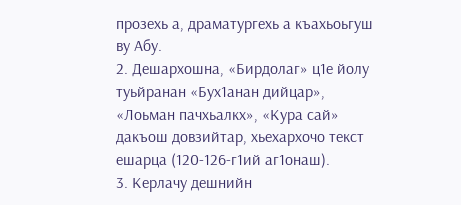прозехь а, драматургехь а къахьоьгуш ву Абу.
2. Дешархошна, «Бирдолаг» ц1е йолу туьйранан «Бух1анан дийцар», «Лоьман пачхьалкх», «Кура сай» дакъош довзийтар, хьехархочо текст ешарца (120-126-г1ий аг1онаш).
3. Керлачу дешнийн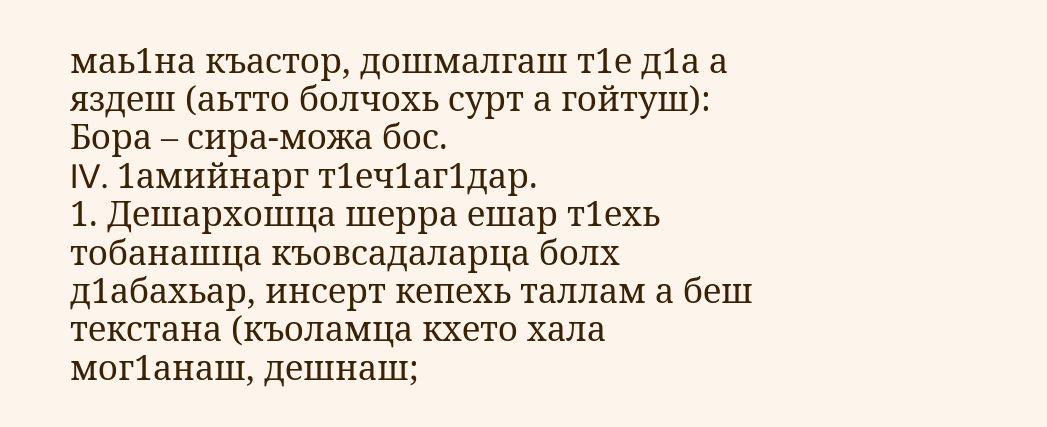маь1на къастор, дошмалгаш т1е д1а а яздеш (аьтто болчохь сурт а гойтуш):
Бора – сира-можа бос.
IV. 1амийнарг т1еч1аг1дар.
1. Дешархошца шерра ешар т1ехь тобанашца къовсадаларца болх д1абахьар, инсерт кепехь таллам а беш текстана (къоламца кхето хала мог1анаш, дешнаш;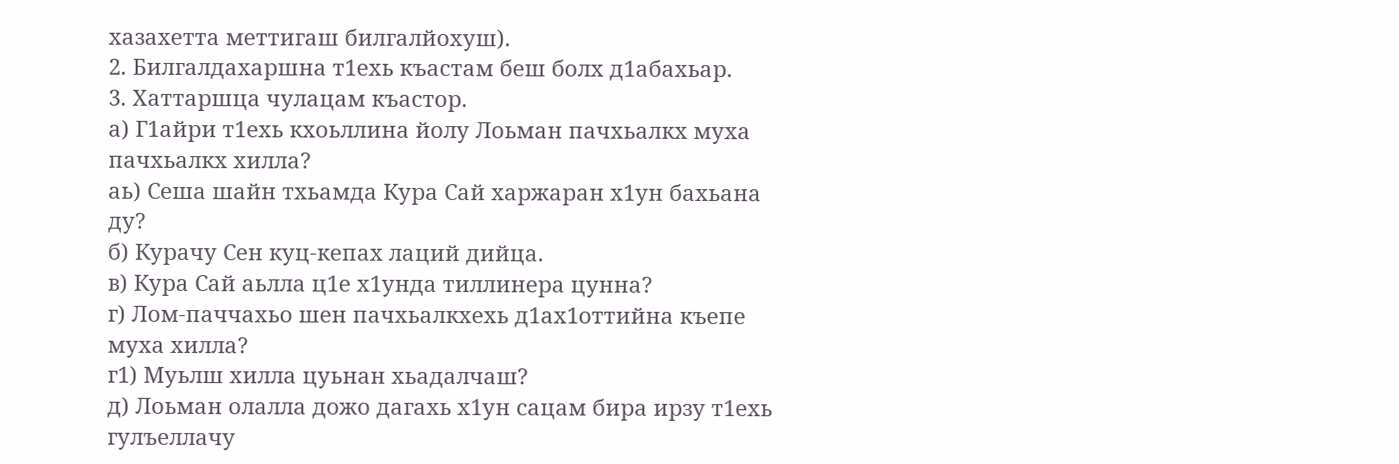хазахетта меттигаш билгалйохуш).
2. Билгалдахаршна т1ехь къастам беш болх д1абахьар.
3. Хаттаршца чулацам къастор.
а) Г1айри т1ехь кхоьллина йолу Лоьман пачхьалкх муха пачхьалкх хилла?
аь) Сеша шайн тхьамда Кура Сай харжаран х1ун бахьана ду?
б) Курачу Сен куц-кепах лаций дийца.
в) Кура Сай аьлла ц1е х1унда тиллинера цунна?
г) Лом-паччахьо шен пачхьалкхехь д1ах1оттийна къепе муха хилла?
г1) Муьлш хилла цуьнан хьадалчаш?
д) Лоьман олалла дожо дагахь х1ун сацам бира ирзу т1ехь гулъеллачу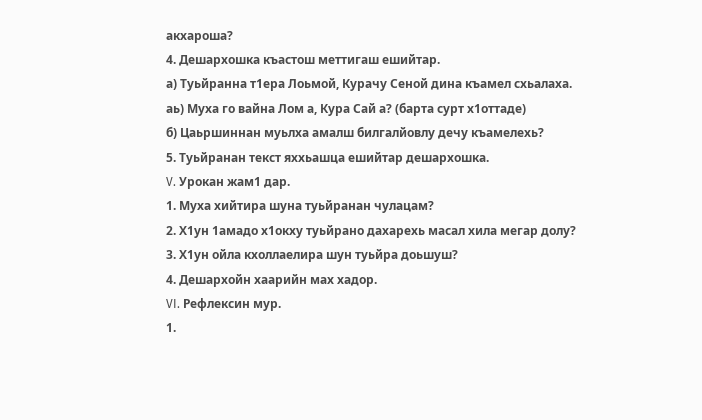акхароша?
4. Дешархошка къастош меттигаш ешийтар.
а) Туьйранна т1ера Лоьмой, Курачу Сеной дина къамел схьалаха.
аь) Муха го вайна Лом а, Кура Сай а? (барта сурт х1оттаде)
б) Цаьршиннан муьлха амалш билгалйовлу дечу къамелехь?
5. Туьйранан текст яххьашца ешийтар дешархошка.
V. Урокан жам1 дар.
1. Муха хийтира шуна туьйранан чулацам?
2. Х1ун 1амадо х1окху туьйрано дахарехь масал хила мегар долу?
3. Х1ун ойла кхоллаелира шун туьйра доьшуш?
4. Дешархойн хаарийн мах хадор.
VI. Рефлексин мур.
1.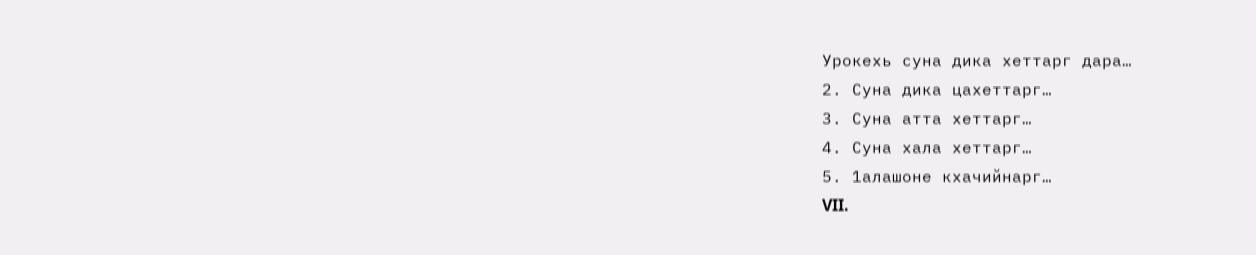Урокехь суна дика хеттарг дара…
2. Суна дика цахеттарг…
3. Суна атта хеттарг…
4. Суна хала хеттарг…
5. 1алашоне кхачийнарг…
VII.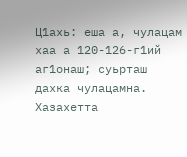Ц1ахь: еша а, чулацам хаа а 120-126-г1ий аг1онаш; суьрташ дахка чулацамна. Хазахетта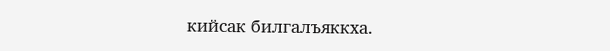кийсак билгалъяккха.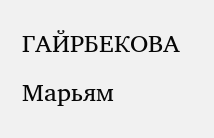ГАЙРБЕКОВА Марьям